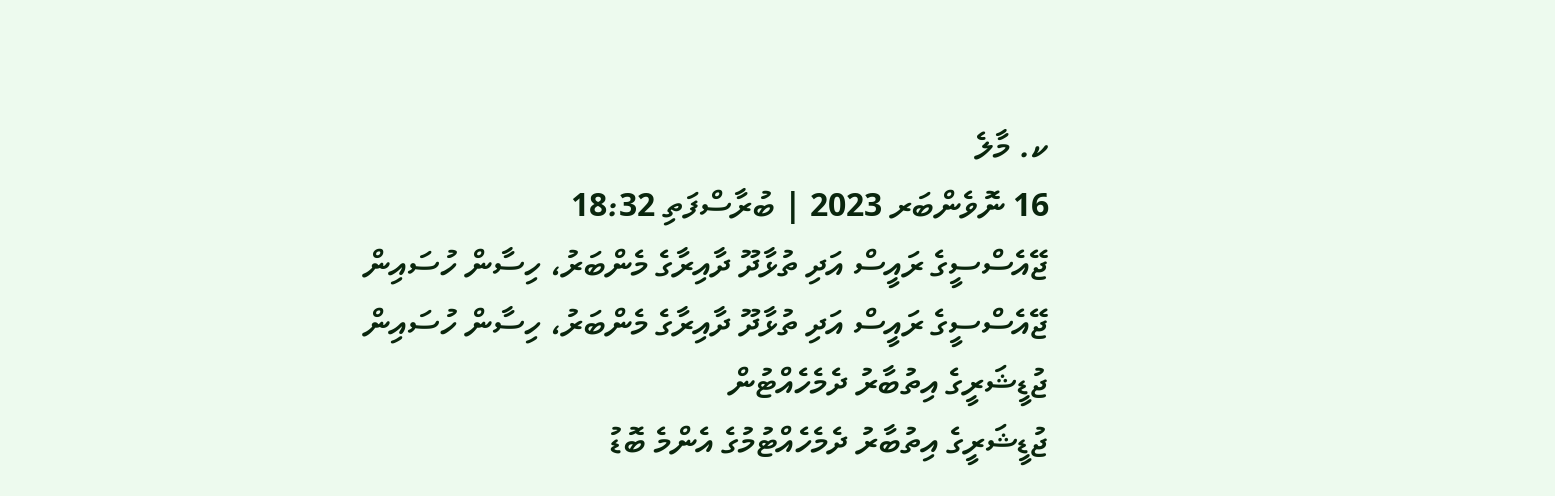ކ. މާލެ
16 ނޮވެންބަރ 2023 | ބުރާސްފަތި 18:32
ޖޭއެސްސީގެ ރައީސް އަދި ތުޅާދޫ ދާއިރާގެ މެންބަރު، ހިސާން ހުސައިން
ޖޭއެސްސީގެ ރައީސް އަދި ތުޅާދޫ ދާއިރާގެ މެންބަރު، ހިސާން ހުސައިން
ޖުޑީޝަރީގެ އިތުބާރު ދެމެހެއްޓުން
ޖުޑީޝަރީގެ އިތުބާރު ދެމެހެއްޓުމުގެ އެންމެ ބޮޑު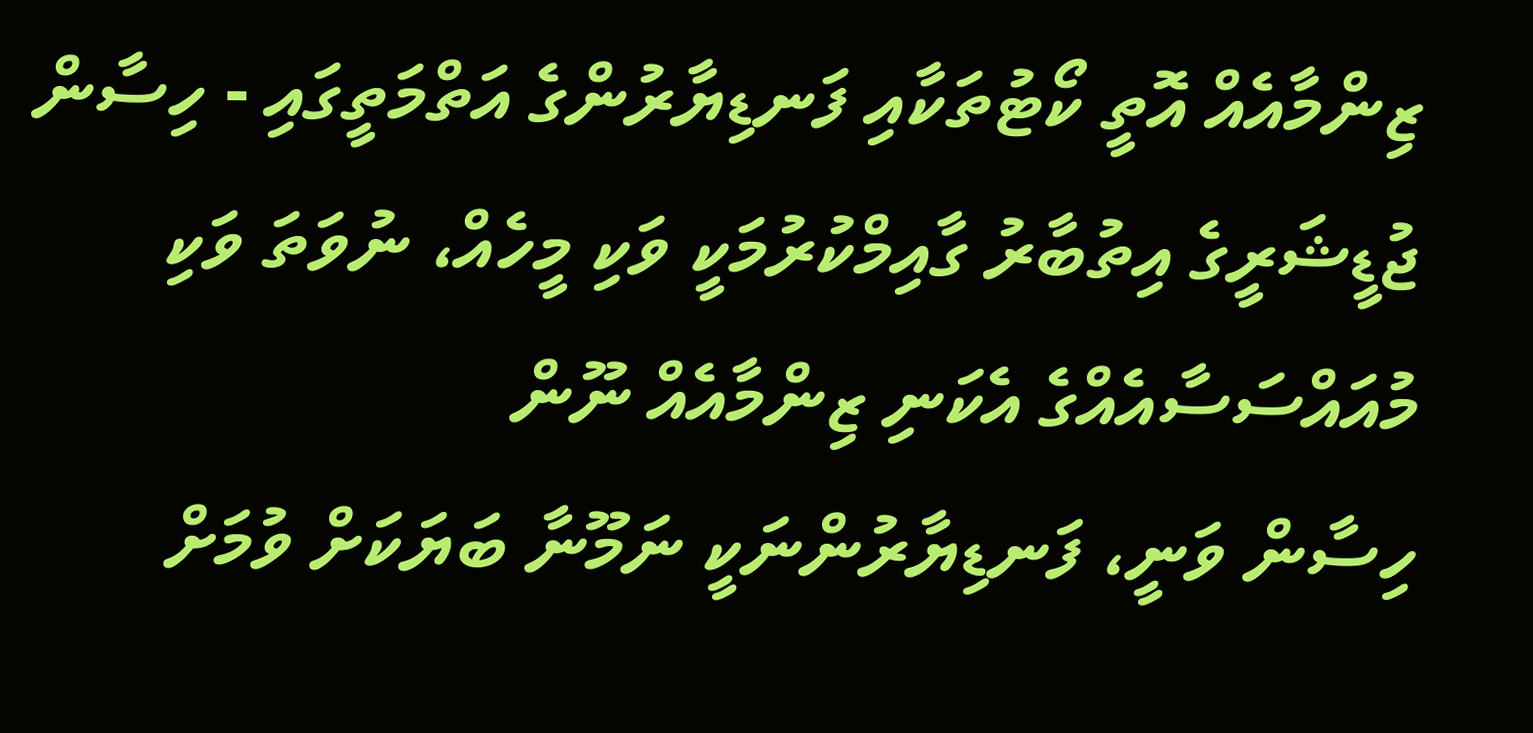ޒިންމާއެއް އޮތީ ކޯޓުތަކާއި ފަނޑިޔާރުންގެ އަތްމަތީގައި - ހިސާން
ޖުޑީޝަރީގެ އިތުބާރު ގާއިމްކުރުމަކީ ވަކި މީހެއް، ނުވަތަ ވަކި މުއައްސަސާއެއްގެ އެކަނި ޒިންމާއެއް ނޫން
ހިސާން ވަނީ، ފަނޑިޔާރުންނަކީ ނަމޫނާ ބަޔަކަށް ވުމަށް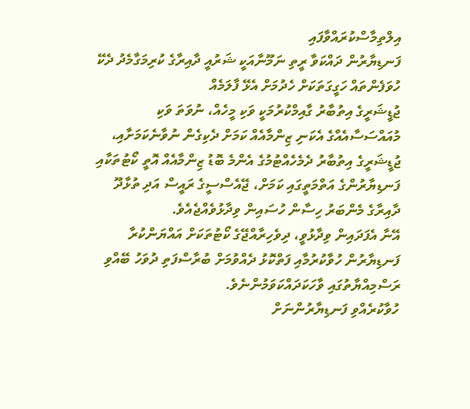އިލްތިމާސްކުރައްވާފައި
ފަނޑިޔާރުން ދައްކަވާ ރީތި ނަމޫނާއަކީ ޝަރުއީ ދާއިރާގެ ކުރިމަގާމެދު ދެކޭ ހުވަފެންތައް ހަގީގަތަކަށް ހެދުމަށް އެޅޭ ފާލަމެއް
ޖުޑީޝަރީގެ އިތުބާރު ގާއިމްކުރުމަކީ ވަކި މީހެއް، ނުވަތަ ވަކި މުއައްސަސާއެއްގެ އެކަނި ޒިންމާއެއް ކަމަށް ދެކިގެން ނުވާނެކަމަށާއި، ޖުޑީޝަރީގެ އިތުބާރު ދެމެހެއްޓުމުގެ އެންމެ ބޮޑު ޒިންމާއެއް އޮތީ ކޯޓުތަކާއި ފަނޑިޔާރުންގެ އަތްމަތީގައި ކަމަށް، ޖޭއެސްސީގެ ރައީސް އަދި ތުޅާދޫ ދާއިރާގެ މެންބަރު ހިސާން ހުސައިން ވިދާޅުވެއްޖެއެވެ.
އޭނާ އެފަދައިން ވިދާޅުވީ، ދިވެހިރާއްޖޭގެ ކޯޓުތަކަށް އައްޔަންކުރާ ފަނޑިޔާރުން ހުވާކުރުމާއި ފަތްކޮޅު ދެއްވުމަށް ބުރާސްފަތި ދުވަހު ބޭއްވި ރަސްމިއްޔާތުގައި ވާހަކަދައްކަވަމުންނެވެ.
ހުވާކުރެއްވި ފަނޑިޔާރުންނަށް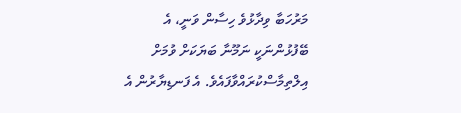މަރުހަބާ ވިދާޅުވެ ހިސާން ވަނީ، އެ ބޭފުޅުންނަކީ ނަމޫނާ ބަޔަކަށް ވުމަށް އިލްތިމާސްކުރައްވާފައެވެ. އެ ފަނޑިޔާރުން އެ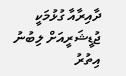ދާއިރާއާ ގުޅުމަކީ ޖުޑީޝަރީއަށް ލިބުނު އިތުރު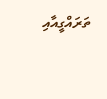ތަރައްގީއާއި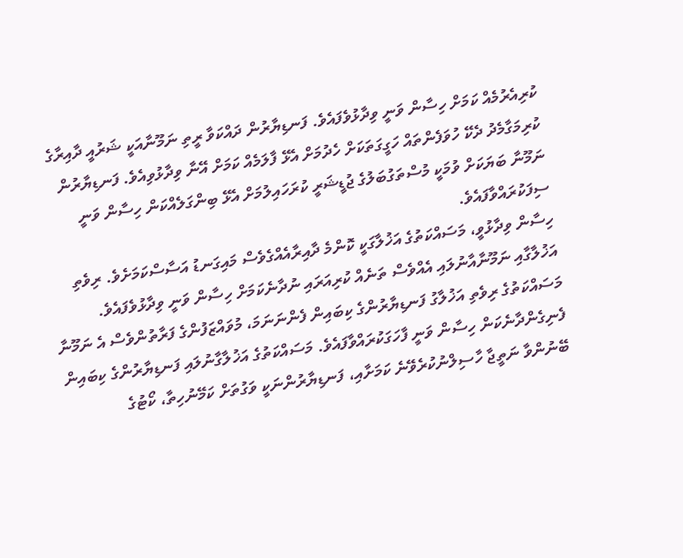ކުރިއެރުމެއް ކަމަށް ހިސާން ވަނީ ވިދާޅުވެފައެވެ. ފަނޑިޔާރުން ދައްކަވާ ރީތި ނަމޫނާއަކީ ޝަރުއީ ދާއިރާގެ ކުރިމަގާމެދު ދެކޭ ހުވަފެންތައް ހަގީގަތަކަށް ހެދުމަށް އެޅޭ ފާލަމެއް ކަމަށް އޭނާ ވިދާޅުވިއެވެ. ފަނޑިޔާރުން ނަމޫނާ ބަޔަކަށް ވުމަކީ މުސްތަގުބަލުގެ ޖުޑީޝަރީ ކުރަހައިލުމަށް އެޅޭ ބިންގަލެއްކަން ހިސާން ވަނީ ސިފަކުރައްވާފައެވެ.
ހިސާން ވިދާޅުވީ، މަސައްކަތުގެ އަޚުލާގަކީ ކޮންމެ ދާއިރާއެއްގެވެސް މައިގަނޑު އަސާސްކަމަށެވެ. ރިވެތި އަޚުލާގާއި ނަމޫނާއާނުލައި އެއްވެސް ތަނެއް ކުރިއަރައި ނުދާނެކަމަށް ހިސާން ވަނީ ވިދާޅުވެފައެވެ. މަސައްކަތުގެ ރިވެތި އަޚުލާގު ފަނޑިޔާރުންގެ ކިބައިން ފެންނަނަމަ، މުވައްޒަފުންގެ ފަރާތުންވެސް އެ ނަމޫނާ ފެނިގެންދާނެކަން ހިސާން ވަނީ ފާހަގަކުރައްވާފައެވެ. މަސައްކަތުގެ އަޚުލާގާނުލައި ފަނޑިޔާރުންގެ ކިބައިން ބޭނުންވާ ނަތީޖާ ހާސިލްނުކުރެވޭނެ ކަމަށާއި، ފަނޑިޔާރުންނަކީ ވަގުތަށް ކަމޭނުހިތާ، ކޯޓުގެ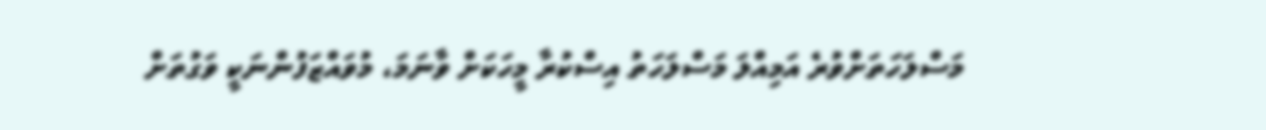މަސްލަހަތަށްވުރެ އަމިއްލަ މަސްލަހަތު އިސްކުރާ މީހަކަށް ވާނަމަ، މުވައްޒަފުންނަކީ ވަގުތަށް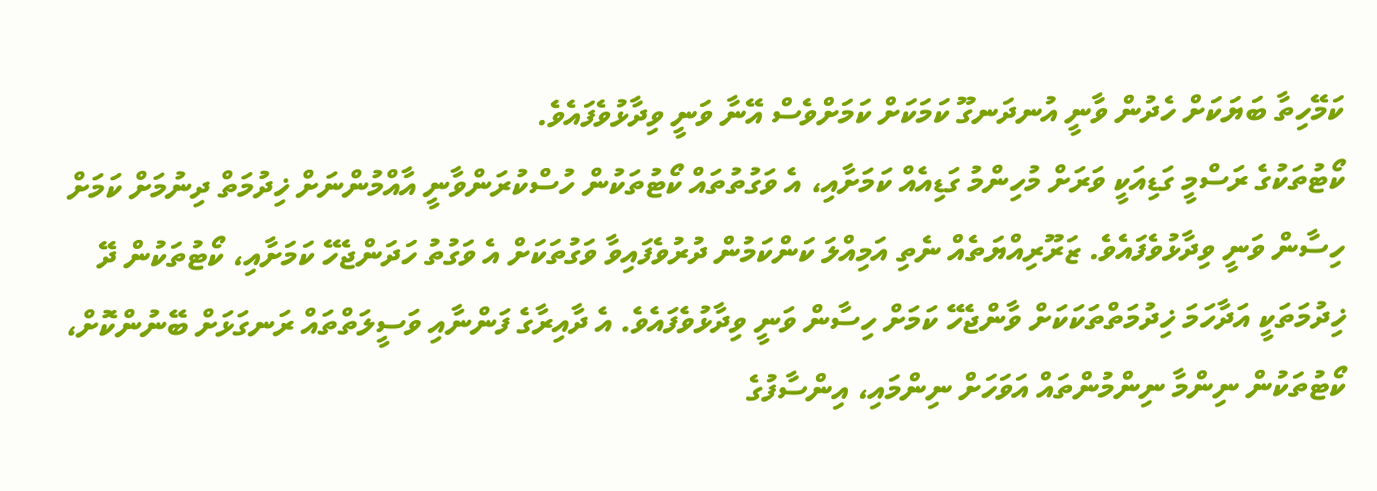ކަމޭހިތާ ބަޔަކަށް ހެދުން ވާނީ އުނދަނގޫ ކަމަކަށް ކަމަށްވެސް އޭނާ ވަނީ ވިދާޅުވެފައެވެ.
ކޯޓުތަކުގެ ރަސްމީ ގަޑިއަކީ ވަރަށް މުހިންމު ގަޑިއެއް ކަމަށާއި، އެ ވަގުތުތައް ކޯޓުތަކުން ހުސްކުރަންވާނީ އާއްމުންނަށް ޚިދުމަތް ދިނުމަށް ކަމަށް ހިސާން ވަނީ ވިދާޅުވެފައެވެ. ޒަރޫރިއްޔަތެއް ނެތި އަމިއްލަ ކަންކަމުން ދުރުވެފައިވާ ވަގުތަކަށް އެ ވަގުތު ހަދަންޖެހޭ ކަމަށާއި، ކޯޓުތަކުން ދޭ ޚިދުމަތަކީ އަދާހަމަ ޚިދުމަތްތަކަކަށް ވާންޖެހޭ ކަމަށް ހިސާން ވަނީ ވިދާޅުވެފައެވެ. އެ ދާއިރާގެ ފަންނާއި ވަސީލަތްތައް ރަނގަޅަށް ބޭނުންކޮށް، ކޯޓުތަކުން ނިންމާ ނިންމުންތައް އަވަހަށް ނިންމައި، އިންސާފުގެ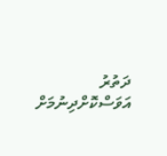ދަތުރު އަވަސްކޮށްދިނުމަށް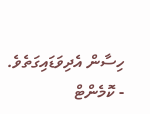ހިސާން އެދިވަޑައިގަތެވެ.
- ކޮމެންޓް